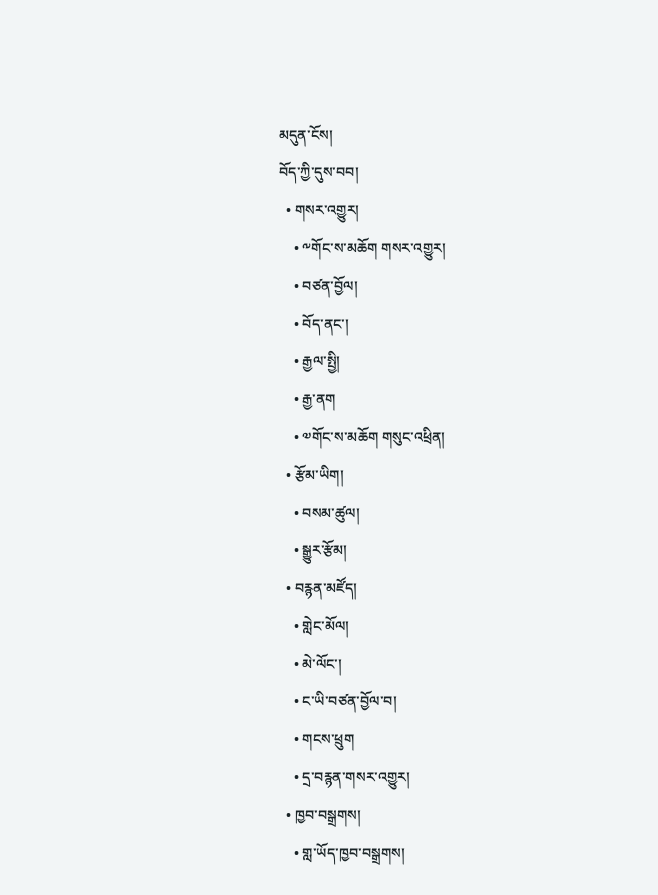མདུན་ངོས།
བོད་ཀྱི་དུས་བབ།
  • གསར་འགྱུར།
    • ༸གོང་ས་མཆོག གསར་འགྱུར།
    • བཙན་བྱོལ།
    • བོད་ནང་།
    • རྒྱལ་སྤྱི།
    • རྒྱ་ནག
    • ༧གོང་ས་མཆོག གསུང་འཕྲིན།
  • རྩོམ་ཡིག།
    • བསམ་ཚུལ།
    • སྒྱུར་རྩོམ།
  • བརྙན་མཛོད།
    • གླེང་མོལ།
    • མེ་ལོང་།
    • ང་ཡི་བཙན་བྱོལ་བ།
    • གངས་ཕྲུག
    • དྲ་བརྙན་གསར་འགྱུར།
  • ཁྱབ་བསྒྲགས།
    • གླ་ཡོད་ཁྱབ་བསྒྲགས།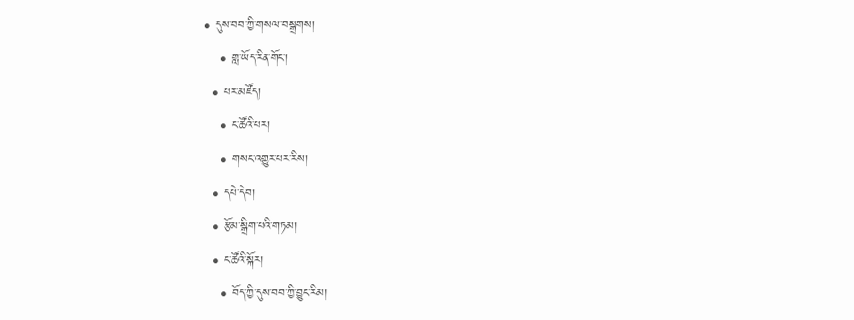• དུས་བབ་ཀྱི་གསལ་བསྒྲགས།
    • གླ་ཡོད་རིན་གོང་།
  • པར་མཛོད།
    • ང་ཚོའི་པར།
    • གསང་འགྱུར་པར་རིས།
  • དཔེ་དེབ།
  • རྩོམ་སྒྲིག་པའི་གཏམ།
  • ང་ཚོའི་སྐོར།
    • བོད་ཀྱི་དུས་བབ་ཀྱི་བྱུང་རིམ།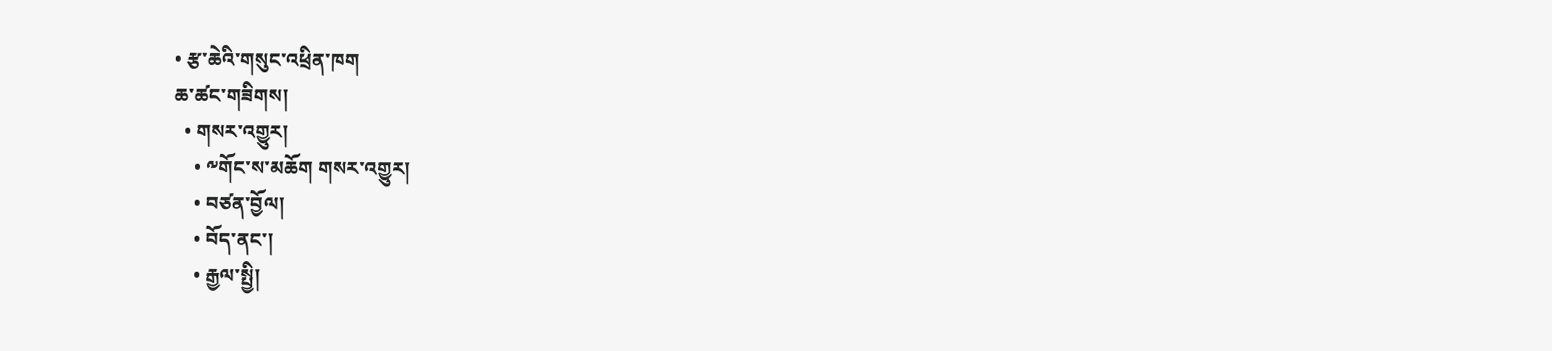• རྩ་ཆེའི་གསུང་འཕྲིན་ཁག
ཆ་ཚང་གཟིགས།
  • གསར་འགྱུར།
    • ༸གོང་ས་མཆོག གསར་འགྱུར།
    • བཙན་བྱོལ།
    • བོད་ནང་།
    • རྒྱལ་སྤྱི།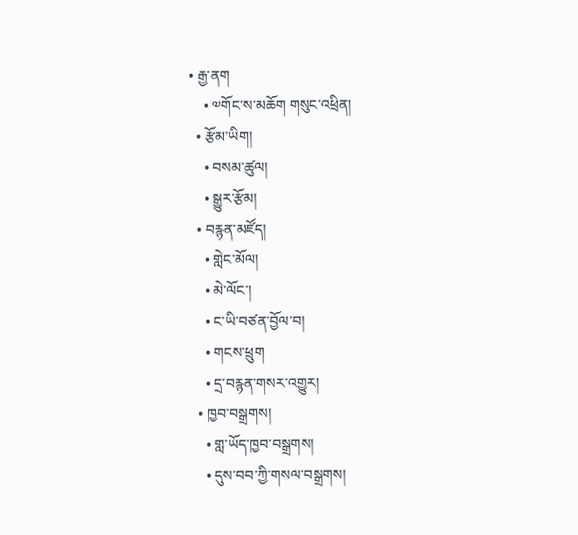• རྒྱ་ནག
    • ༧གོང་ས་མཆོག གསུང་འཕྲིན།
  • རྩོམ་ཡིག།
    • བསམ་ཚུལ།
    • སྒྱུར་རྩོམ།
  • བརྙན་མཛོད།
    • གླེང་མོལ།
    • མེ་ལོང་།
    • ང་ཡི་བཙན་བྱོལ་བ།
    • གངས་ཕྲུག
    • དྲ་བརྙན་གསར་འགྱུར།
  • ཁྱབ་བསྒྲགས།
    • གླ་ཡོད་ཁྱབ་བསྒྲགས།
    • དུས་བབ་ཀྱི་གསལ་བསྒྲགས།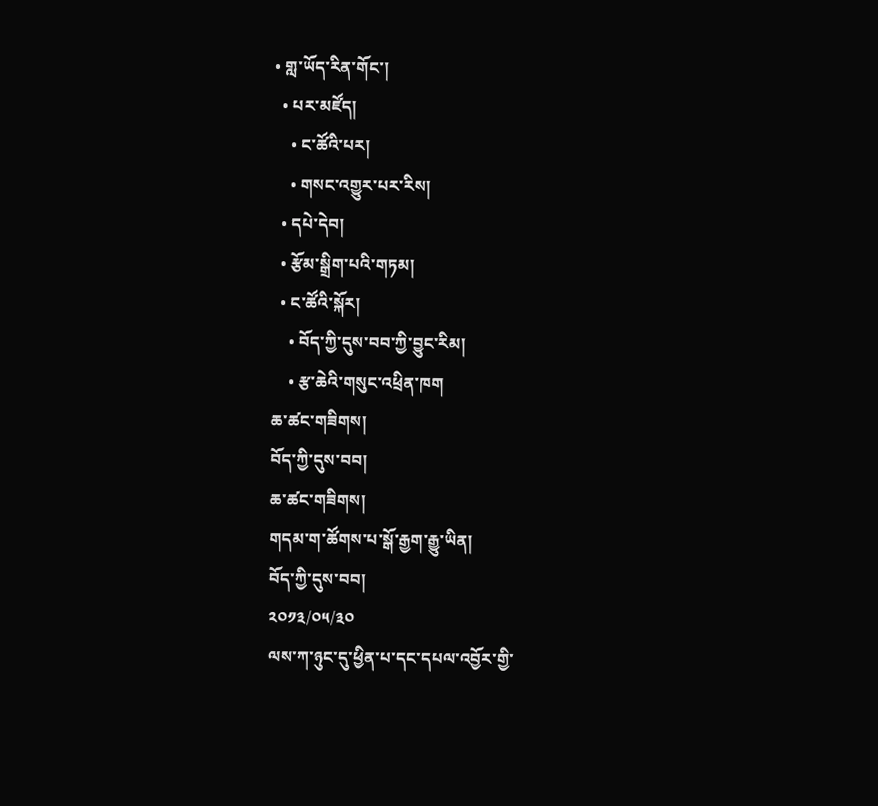• གླ་ཡོད་རིན་གོང་།
  • པར་མཛོད།
    • ང་ཚོའི་པར།
    • གསང་འགྱུར་པར་རིས།
  • དཔེ་དེབ།
  • རྩོམ་སྒྲིག་པའི་གཏམ།
  • ང་ཚོའི་སྐོར།
    • བོད་ཀྱི་དུས་བབ་ཀྱི་བྱུང་རིམ།
    • རྩ་ཆེའི་གསུང་འཕྲིན་ཁག
ཆ་ཚང་གཟིགས།
བོད་ཀྱི་དུས་བབ།
ཆ་ཚང་གཟིགས།
གདམ་ག་ཚོགས་པ་སྒོ་རྒྱག་རྒྱུ་ཡིན།
བོད་ཀྱི་དུས་བབ།
༢༠༡༣/༠༥/༣༠
ལས་ཀ་ཉུང་དུ་ཕྱིན་པ་དང་དཔལ་འབྱོར་གྱི་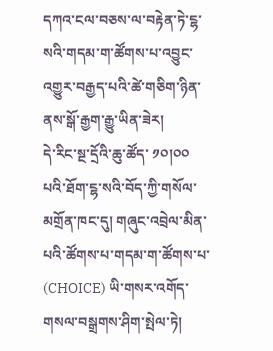དཀའ་ངལ་བཅས་ལ་བརྟེན་ཏེ་ངྷ་སའི་གདམ་ག་ཚོགས་པ་འབྱུང་འགྱུར་བརྒྱད་པའི་ཚེ་གཅིག་ཉིན་ནས་སྒོ་རྒྱག་རྒྱུ་ཡིན་ཟེར།
དེ་རིང་སྔ་དྲོའི་ཆུ་ཚོད་ ༡༠།༠༠ པའི་ཐོག་ངྷ་སའི་བོད་ཀྱི་གསོལ་མགྲོན་ཁང་དུ། གཞུང་འབྲེལ་མིན་པའི་ཚོགས་པ་གདམ་ག་ཚོགས་པ་ (CHOICE) ཡི་གསར་འགོད་གསལ་བསྒྲགས་ཤིག་སྤེལ་ཏེ།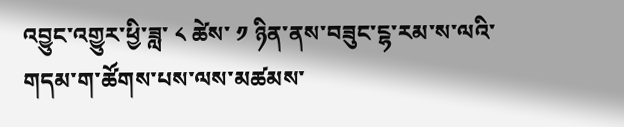འབྱུང་འགྱུར་ཕྱི་ཟླ་ ༨ ཚེས་ ༡ ཉིན་ནས་བཟུང་ངྷ་རམ་ས་ལའི་གདམ་ག་ཚོགས་པས་ལས་མཚམས་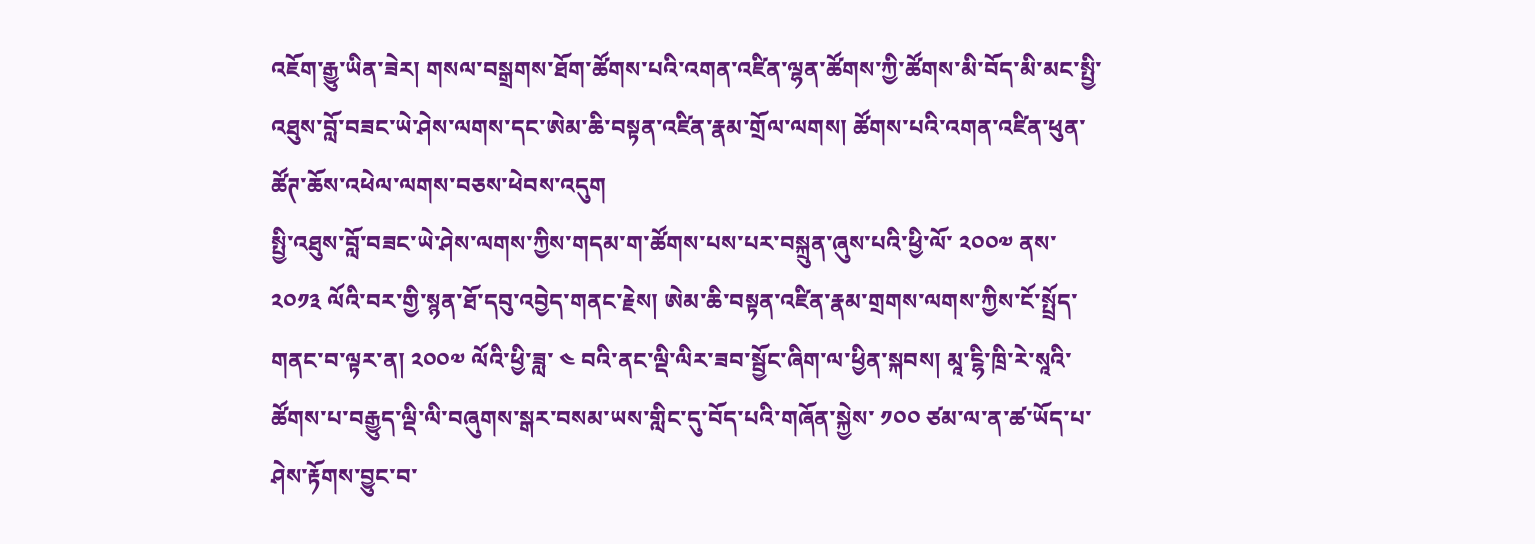འཇོག་རྒྱུ་ཡིན་ཟེར། གསལ་བསྒྲགས་ཐོག་ཚོགས་པའི་འགན་འཛིན་ལྷན་ཚོགས་ཀྱི་ཚོགས་མི་བོད་མི་མང་སྤྱི་འཐུས་བློ་བཟང་ཡེ་ཤེས་ལགས་དང་ཨེམ་ཆི་བསྟན་འཛིན་རྣམ་གྲོལ་ལགས། ཚོགས་པའི་འགན་འཛིན་ཕུན་ཚོཊ་ཆོས་འཕེལ་ལགས་བཅས་ཕེབས་འདུག
སྤྱི་འཐུས་བློ་བཟང་ཡེ་ཤེས་ལགས་ཀྱིས་གདམ་ག་ཚོགས་པས་པར་བསྐྲུན་ཞུས་པའི་ཕྱི་ལོ་ ༢༠༠༧ ནས་ ༢༠༡༣ ལོའི་བར་གྱི་སྙན་ཐོ་དབུ་འབྱེད་གནང་རྗེས། ཨེམ་ཆི་བསྟན་འཛིན་རྣམ་གྲགས་ལགས་ཀྱིས་ངོ་སྤྲོད་གནང་བ་ལྟར་ན། ༢༠༠༧ ལོའི་ཕྱི་ཟླ་ ༤ བའི་ནང་ལྡི་ལིར་ཟབ་སྦྱོང་ཞིག་ལ་ཕྱིན་སྐབས། མཱ་ངྷི་ཁྲི་རེ་སཱའི་ཚོགས་པ་བརྒྱུད་ལྡི་ལི་བཞུགས་སྒར་བསམ་ཡས་གླིང་དུ་བོད་པའི་གཞོན་སྐྱེས་ ༡༠༠ ཙམ་ལ་ན་ཚ་ཡོད་པ་ཤེས་རྟོགས་བྱུང་བ་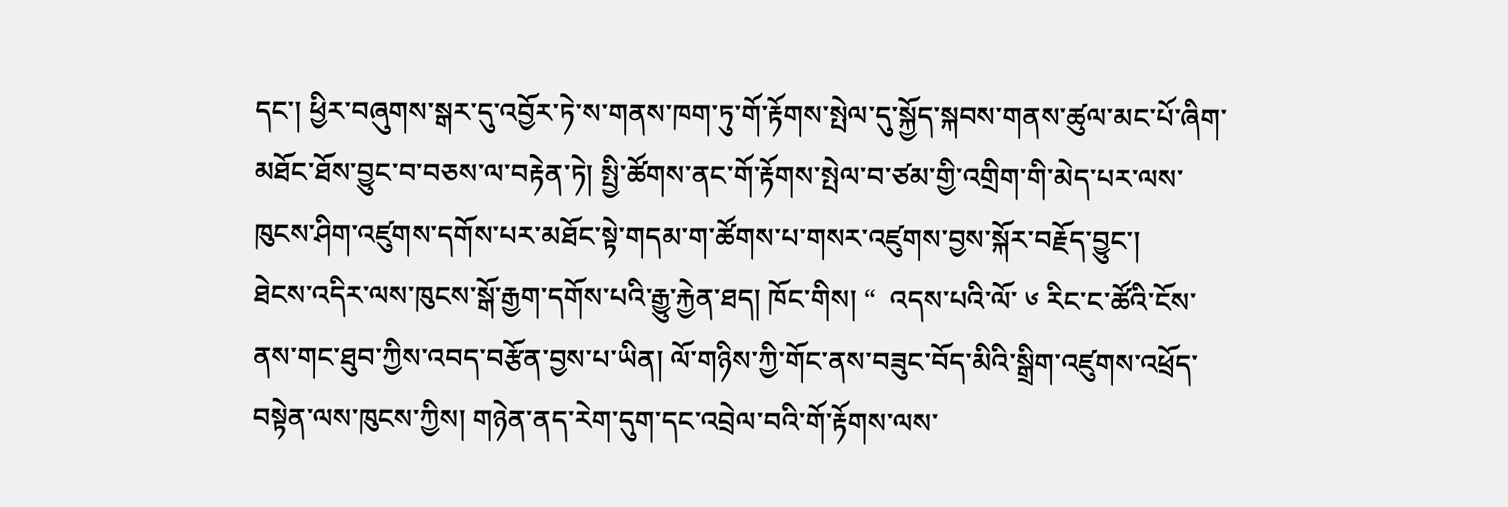དང་། ཕྱིར་བཞུགས་སྒར་དུ་འབྱོར་ཏེ་ས་གནས་ཁག་ཏུ་གོ་རྟོགས་སྤེལ་དུ་སྐྱོད་སྐབས་གནས་ཚུལ་མང་པོ་ཞིག་མཐོང་ཐོས་བྱུང་བ་བཅས་ལ་བརྟེན་ཏེ། སྤྱི་ཚོགས་ནང་གོ་རྟོགས་སྤེལ་བ་ཙམ་གྱི་འགྲིག་གི་མེད་པར་ལས་ཁུངས་ཤིག་འཛུགས་དགོས་པར་མཐོང་སྟེ་གདམ་ག་ཚོགས་པ་གསར་འཛུགས་བྱས་སྐོར་བརྗོད་བྱུང་།
ཐེངས་འདིར་ལས་ཁུངས་སྒོ་རྒྱག་དགོས་པའི་རྒྱུ་རྐྱེན་ཐད། ཁོང་གིས། “  འདས་པའི་ལོ་ ༦ རིང་ང་ཚོའི་ངོས་ནས་གང་ཐུབ་ཀྱིས་འབད་བརྩོན་བྱས་པ་ཡིན། ལོ་གཉིས་ཀྱི་གོང་ནས་བཟུང་བོད་མིའི་སྒྲིག་འཛུགས་འཕྲོད་བསྟེན་ལས་ཁུངས་ཀྱིས། གཉེན་ནད་རེག་དུག་དང་འབྲེལ་བའི་གོ་རྟོགས་ལས་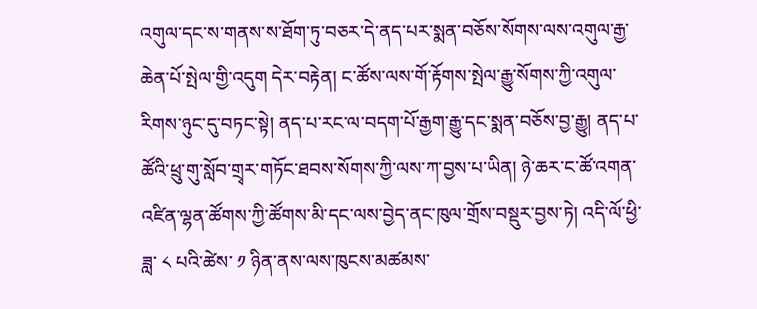འགུལ་དང་ས་གནས་ས་ཐོག་ཏུ་བཅར་དེ་ནད་པར་སྨན་བཅོས་སོགས་ལས་འགུལ་རྒྱ་ཆེན་པོ་སྤེལ་གྱི་འདུག དེར་བརྟེན། ང་ཚོས་ལས་གོ་རྟོགས་སྤེལ་རྒྱུ་སོགས་ཀྱི་འགུལ་རིགས་ཉུང་དུ་བཏང་སྟེ། ནད་པ་རང་ལ་བདག་པོ་རྒྱག་རྒྱུ་དང་སྨན་བཅོས་བྱ་རྒྱུ། ནད་པ་ཚོའི་ཕྲུ་གུ་སློབ་གྲྭར་གཏོང་ཐབས་སོགས་ཀྱི་ལས་ཀ་བྱས་པ་ཡིན། ཉེ་ཆར་ང་ཚོ་འགན་འཛིན་ལྷན་ཚོགས་ཀྱི་ཚོགས་མི་དང་ལས་བྱེད་ནང་ཁུལ་གྲོས་བསྡུར་བྱས་ཏེ། འདི་ལོ་ཕྱི་ཟླ་ ༨ པའི་ཚེས་ ༡ ཉིན་ནས་ལས་ཁུངས་མཚམས་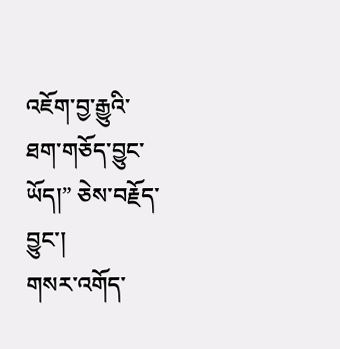འཇོག་བྱ་རྒྱུའི་ཐག་གཅོད་བྱུང་ཡོད།” ཅེས་བརྗོད་བྱུང་།
གསར་འགོད་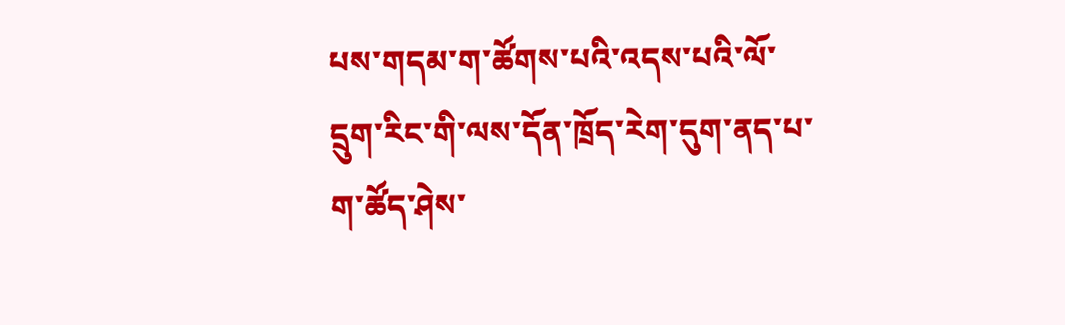པས་གདམ་ག་ཚོགས་པའི་འདས་པའི་ལོ་དྲུག་རིང་གི་ལས་དོན་ཁྲོད་རེག་དུག་ནད་པ་ག་ཚོད་ཤེས་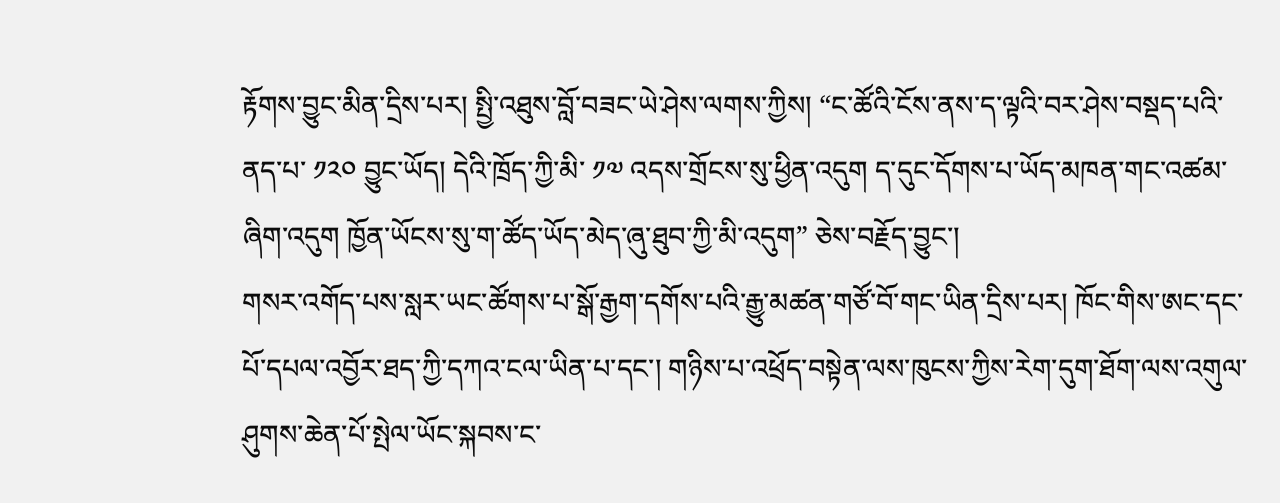རྟོགས་བྱུང་མིན་དྲིས་པར། སྤྱི་འཐུས་བློ་བཟང་ཡེ་ཤེས་ལགས་ཀྱིས། “ང་ཚོའི་ངོས་ནས་ད་ལྟའི་བར་ཤེས་བསྡད་པའི་ནད་པ་ ༡༢༠ བྱུང་ཡོད། དེའི་ཁྲོད་ཀྱི་མི་ ༡༧ འདས་གྲོངས་སུ་ཕྱིན་འདུག ད་དུང་དོགས་པ་ཡོད་མཁན་གང་འཚམ་ཞིག་འདུག ཁྱོན་ཡོངས་སུ་ག་ཚོད་ཡོད་མེད་ཞུ་ཐུབ་ཀྱི་མི་འདུག” ཅེས་བརྗོད་བྱུང་།
གསར་འགོད་པས་སླར་ཡང་ཚོགས་པ་སྒོ་རྒྱག་དགོས་པའི་རྒྱུ་མཚན་གཙོ་བོ་གང་ཡིན་དྲིས་པར། ཁོང་གིས་ཨང་དང་པོ་དཔལ་འབྱོར་ཐད་ཀྱི་དཀའ་ངལ་ཡིན་པ་དང་། གཉིས་པ་འཕྲོད་བསྟེན་ལས་ཁུངས་ཀྱིས་རེག་དུག་ཐོག་ལས་འགུལ་ཤུགས་ཆེན་པོ་སྤེལ་ཡོང་སྐབས་ང་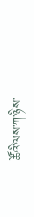ཚོའི་ལས་ཀ་ཉིས་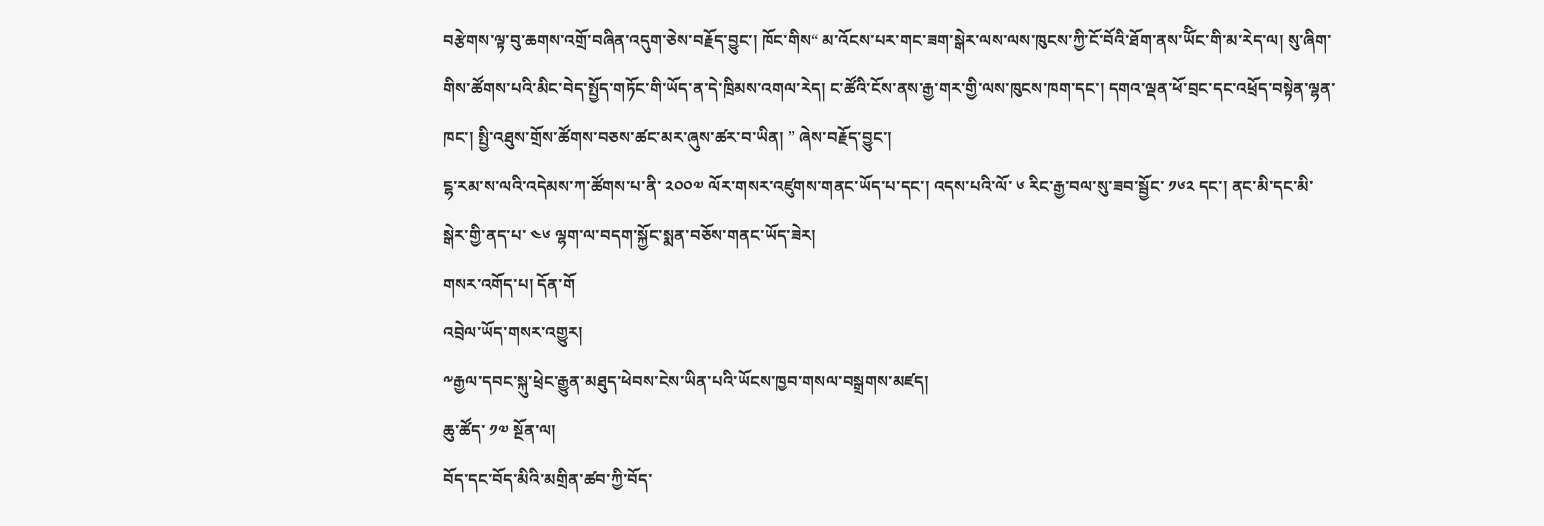བརྩེགས་ལྟ་བུ་ཆགས་འགྲོ་བཞིན་འདུག་ཅེས་བརྗོད་བྱུང་། ཁོང་གིས“ མ་འོངས་པར་གང་ཟག་སྒེར་ལས་ལས་ཁུངས་ཀྱི་ངོ་བོའི་ཐོག་ནས་ཡོིང་གི་མ་རེད་ལ། སུ་ཞིག་གིས་ཚོགས་པའི་མིང་བེད་སྤྱོད་གཏོང་གི་ཡོད་ན་དེ་ཁྲིམས་འགལ་རེད། ང་ཚོའི་ངོས་ནས་རྒྱ་གར་གྱི་ལས་ཁུངས་ཁག་དང་། དགའ་ལྡན་ཕོ་བྲང་དང་འཕྲོད་བསྟེན་ལྷན་ཁང་། སྤྱི་འཐུས་གྲོས་ཚོགས་བཅས་ཚང་མར་ཞུས་ཚར་བ་ཡིན། ” ཞེས་བརྗོད་བྱུང་།
ངྷ་རམ་ས་ལའི་འདེམས་ཀ་ཚོགས་པ་ནི་ ༢༠༠༧ ལོར་གསར་འཛུགས་གནང་ཡོད་པ་དང་། འདས་པའི་ལོ་ ༦ རིང་རྒྱ་བལ་སུ་ཟབ་སྦྱོང་ ༡༦༢ དང་། ནང་མི་དང་མི་སྒེར་གྱི་ནད་པ་ ༤༦ ལྷག་ལ་བདག་སྐྱོང་སྨན་བཅོས་གནང་ཡོད་ཟེར།
གསར་འགོད་པ། དོན་གོ
འབྲེལ་ཡོད་གསར་འགྱུར།
༸རྒྱལ་དབང་སྐུ་ཕྲེང་རྒྱུན་མཐུད་ཕེབས་ངེས་ཡིན་པའི་ཡོངས་ཁྱབ་གསལ་བསྒྲགས་མཛད།
ཆུ་ཚོད་ ༡༧ སྔོན་ལ།
བོད་དང་བོད་མིའི་མགྲིན་ཚབ་ཀྱི་བོད་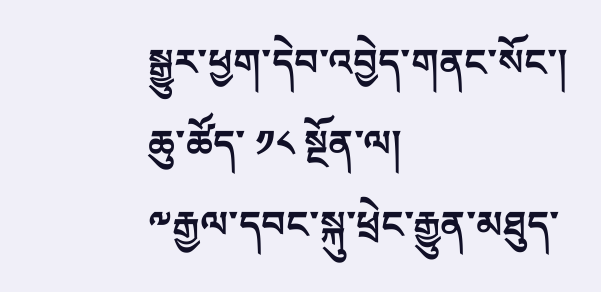སྒྱུར་ཕྱག་དེབ་འབྱེད་གནང་སོང་།
ཆུ་ཚོད་ ༡༨ སྔོན་ལ།
༸རྒྱལ་དབང་སྐུ་ཕྲེང་རྒྱུན་མཐུད་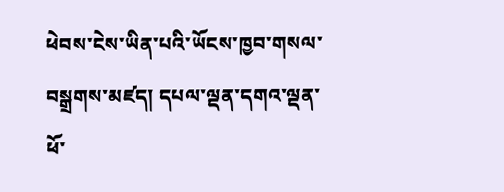ཕེབས་ངེས་ཡིན་པའི་ཡོངས་ཁྱབ་གསལ་བསྒྲགས་མཛད། དཔལ་ལྡན་དགའ་ལྡན་ཕོ་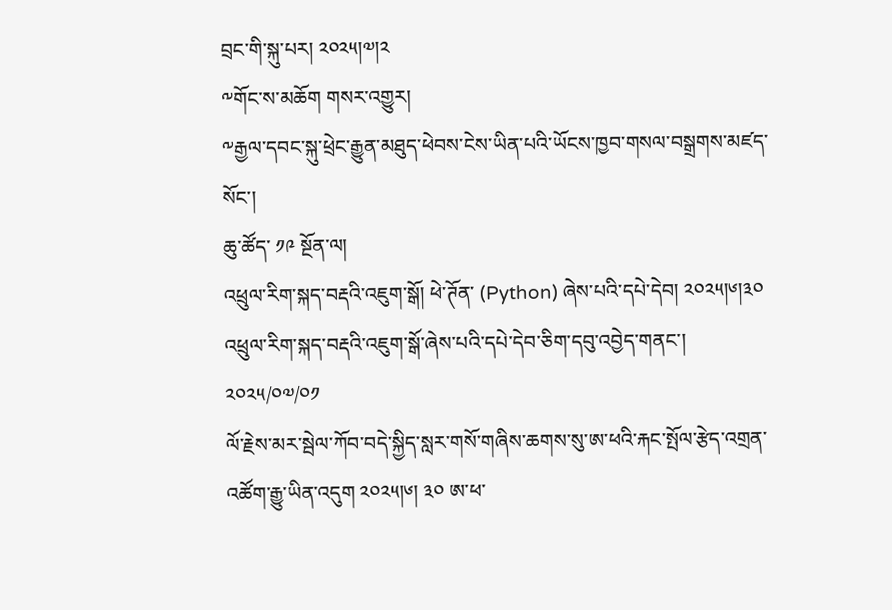བྲང་གི་སྐུ་པར། ༢༠༢༥།༧།༢
༸གོང་ས་མཆོག གསར་འགྱུར།
༸རྒྱལ་དབང་སྐུ་ཕྲེང་རྒྱུན་མཐུད་ཕེབས་ངེས་ཡིན་པའི་ཡོངས་ཁྱབ་གསལ་བསྒྲགས་མཛད་སོང་།
ཆུ་ཚོད་ ༡༩ སྔོན་ལ།
འཕྲུལ་རིག་སྐད་བརྡའི་འཇུག་སྒོ། ཕེ་ཊོན་ (Python) ཞེས་པའི་དཔེ་དེབ། ༢༠༢༥།༦།༣༠
འཕྲུལ་རིག་སྐད་བརྡའི་འཇུག་སྒོ་ཞེས་པའི་དཔེ་དེབ་ཅིག་དབུ་འབྱེད་གནང་།
༢༠༢༥/༠༧/༠༡
ལོ་རྗེས་མར་སྦེལ་ཀོབ་བདེ་སྐྱིད་སླར་གསོ་གཞིས་ཆགས་སུ་ཨ་ཕའི་རྐང་སྤོལ་རྩེད་འགྲན་འཚོག་རྒྱུ་ཡིན་འདུག ༢༠༢༥།༦། ༣༠ ཨ་ཕ་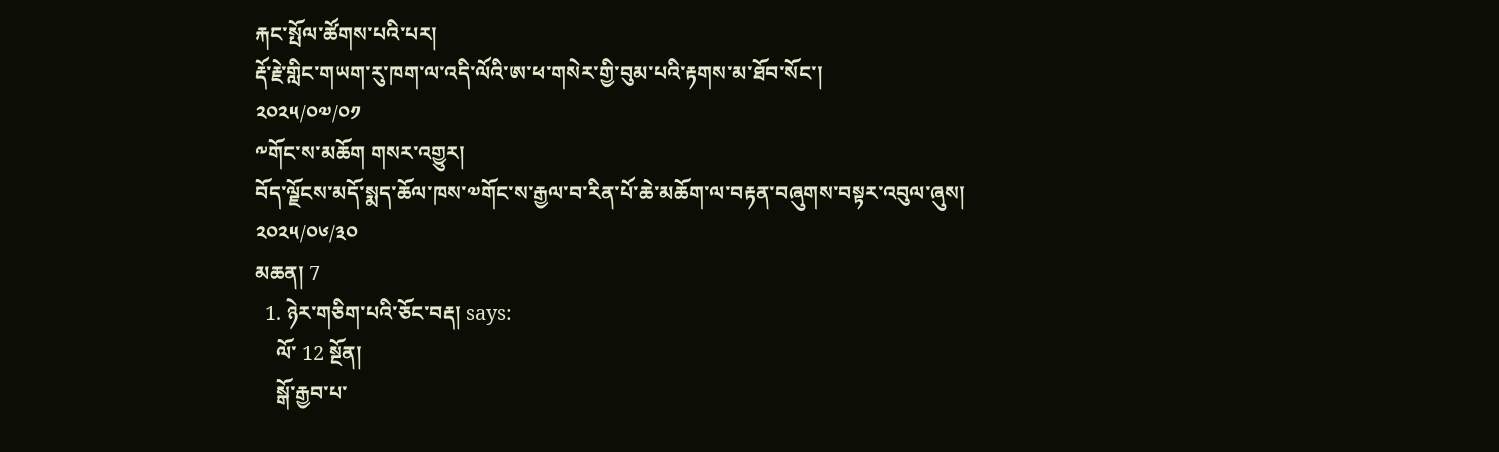རྐང་སྤོལ་ཚོགས་པའི་པར།
རྡོ་རྗེ་གླིང་གཡག་རུ་ཁག་ལ་འདི་ལོའི་ཨ་ཕ་གསེར་གྱི་བུམ་པའི་རྟགས་མ་ཐོབ་སོང་།
༢༠༢༥/༠༧/༠༡
༸གོང་ས་མཆོག གསར་འགྱུར།
བོད་ལྗོངས་མདོ་སྨད་ཆོལ་ཁས་༧གོང་ས་རྒྱལ་བ་རིན་པོ་ཆེ་མཆོག་ལ་བརྟན་བཞུགས་བསྟར་འབུལ་ཞུས།
༢༠༢༥/༠༦/༣༠
མཆན། 7
  1. ཉེར་གཅིག་པའི་ཅོང་བརྡ། says:
    ལོ་ 12 སྔོན།
    སྒོ་རྒྱབ་པ་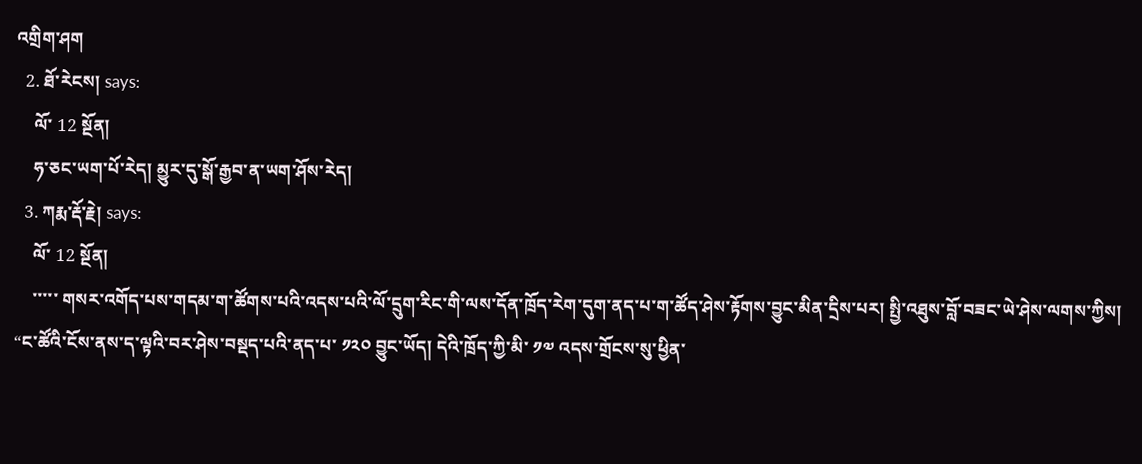འགྲིག་ཤག
  2. ཐོ་རེངས། says:
    ལོ་ 12 སྔོན།
    ཧ་ཅང་ཡག་པོ་རེད། མྱུར་དུ་སྒོ་རྒྱབ་ན་ཡག་ཤོས་རེད།
  3. ཀརྨ་རྡོ་རྗེ། says:
    ལོ་ 12 སྔོན།
    ་་་་་ གསར་འགོད་པས་གདམ་ག་ཚོགས་པའི་འདས་པའི་ལོ་དྲུག་རིང་གི་ལས་དོན་ཁྲོད་རེག་དུག་ནད་པ་ག་ཚོད་ཤེས་རྟོགས་བྱུང་མིན་དྲིས་པར། སྤྱི་འཐུས་བློ་བཟང་ཡེ་ཤེས་ལགས་ཀྱིས། “ང་ཚོའི་ངོས་ནས་ད་ལྟའི་བར་ཤེས་བསྡད་པའི་ནད་པ་ ༡༢༠ བྱུང་ཡོད། དེའི་ཁྲོད་ཀྱི་མི་ ༡༧ འདས་གྲོངས་སུ་ཕྱིན་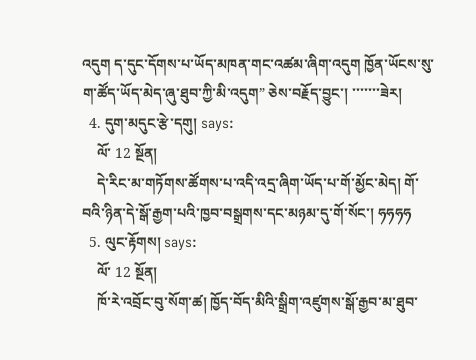འདུག ད་དུང་དོགས་པ་ཡོད་མཁན་གང་འཚམ་ཞིག་འདུག ཁྱོན་ཡོངས་སུ་ག་ཚོད་ཡོད་མེད་ཞུ་ཐུབ་ཀྱི་མི་འདུག” ཅེས་བརྗོད་བྱུང་། ་་་་་་་ཟེར།
  4. དུག་མདུང་རྩེ་དགུ། says:
    ལོ་ 12 སྔོན།
    དེ་རིང་མ་གཏོགས་ཚོགས་པ་འདི་འདྲ་ཞིག་ཡོད་པ་གོ་མྱོང་མེད། གོ་བའི་ཉིན་དེ་སྒོ་རྒྱག་པའི་ཁྱབ་བསྒྲགས་དང་མཉམ་དུ་གོ་སོང་། ཧཧཧཧ
  5. ལུང་རྟོགས། says:
    ལོ་ 12 སྔོན།
    ཁོ་རེ་འབྲོང་བུ་སོག་ཚ། ཁྱོད་བོད་མིའི་སྒྲིག་འཛུགས་སྒོ་རྒྱབ་མ་ཐུབ་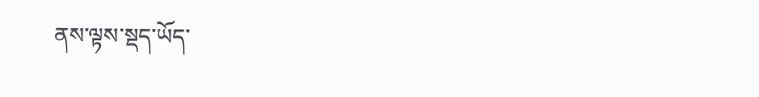ནས་ལྟས་སྡད་ཡོད་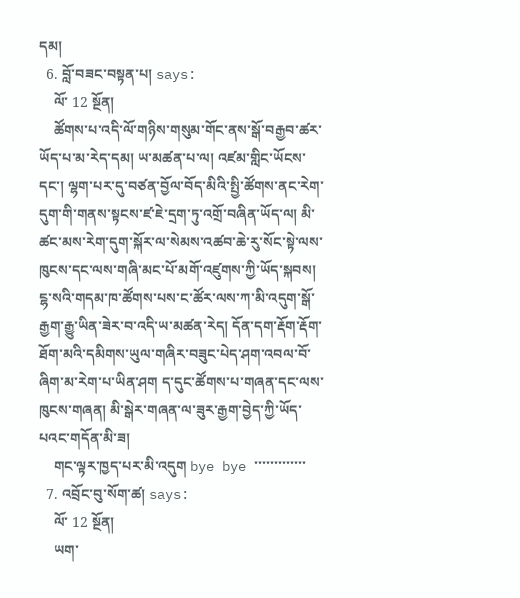དམ།
  6. བློ་བཟང་བསྟན་པ། says:
    ལོ་ 12 སྔོན།
    ཚོགས་པ་འདི་ལོ་གཉིས་གསུམ་གོང་ནས་སྒོ་བརྒྱབ་ཚར་ཡོད་པ་མ་རེད་དམ། ཡ་མཚན་པ་ལ། འཛམ་གླིང་ཡོངས་དང་། ལྷག་པར་དུ་བཙན་བྱོལ་བོད་མིའི་སྤྱི་ཚོགས་ནང་རེག་དུག་གི་གནས་སྟངས་ཛ་ཇེ་དྲག་ཏུ་འགྲོ་བཞིན་ཡོད་ལ། མི་ཚང་མས་རེག་དུག་སྐོར་ལ་སེམས་འཚབ་ཆེ་རུ་སོང་སྟེ་ལས་ཁུངས་དང་ལས་གཞི་མང་པོ་མགོ་འཛུགས་ཀྱི་ཡོད་སྐབས། ངྷ་སའི་གདམ་ཁ་ཚོགས་པས་ང་ཚོར་ལས་ཀ་མི་འདུག་སྒོ་རྒྱག་རྒྱུ་ཡིན་ཟེར་བ་འདི་ཡ་མཚན་རེད། དོན་དག་རྡོག་རྡོག་ཐོག་མའི་དམིགས་ཡུལ་གཞིར་བཟུང་པེད་ཤག་འབལ་བོ་ཞིག་མ་རེག་པ་ཡིན་ཤག ད་དུང་ཚོགས་པ་གཞན་དང་ལས་ཁུངས་གཞན། མི་སྒེར་གཞན་ལ་ཟུར་རྒྱག་བྱེད་ཀྱི་ཡོད་པའང་གདོན་མི་ཟ།
    གང་ལྟར་ཁྱད་པར་མི་འདུག bye bye ་་་་་་་་་་་་་
  7. འབྲོང་བུ་སོག་ཚ། says:
    ལོ་ 12 སྔོན།
    ཡག་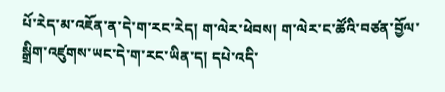པོ་རེད་མ་འཇོན་ན་དེ་ག་རང་རེད། ག་ལེར་ཕེབས། ག་ལེར་ང་ཚོའི་བཙན་བྱོལ་སྒྲིག་འཛུགས་ཡང་དེ་ག་རང་ཡིན་ད། དཔེ་འདི་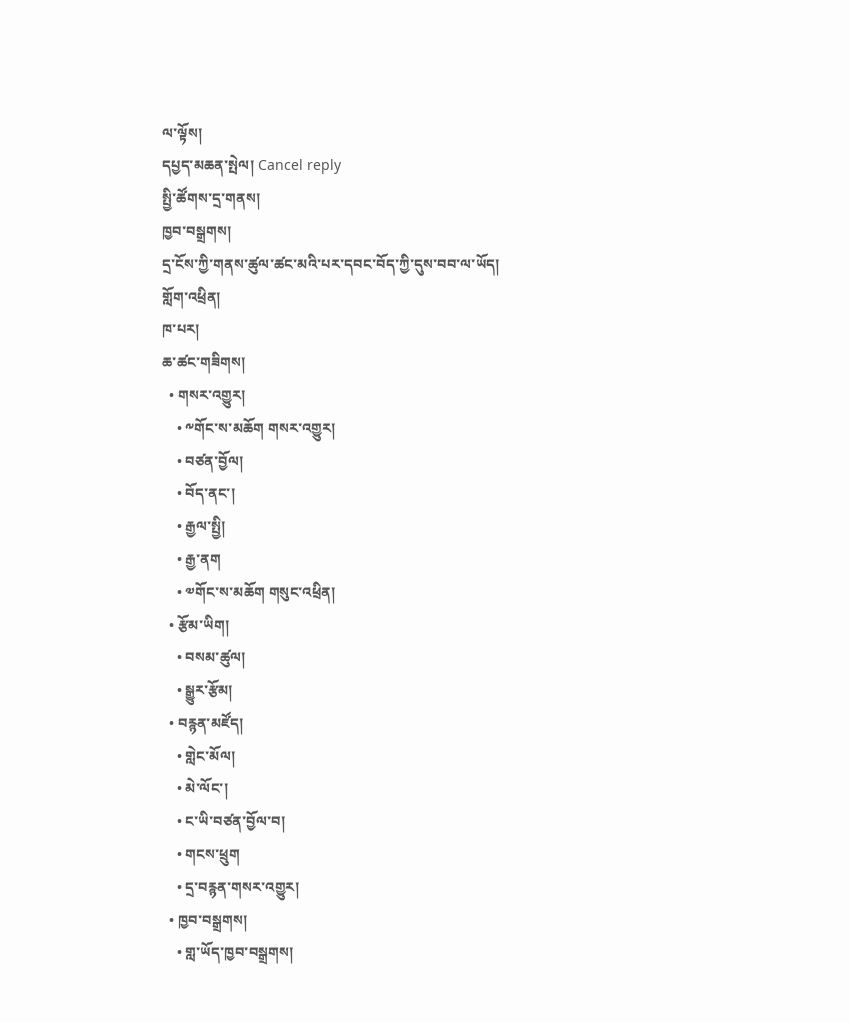ལ་ལྟོས།
དཔྱད་མཆན་སྤེལ། Cancel reply
སྤྱི་ཚོགས་དྲ་གནས།
ཁྱབ་བསྒྲགས།
དྲ་ངོས་ཀྱི་གནས་ཚུལ་ཚང་མའི་པར་དབང་བོད་ཀྱི་དུས་བབ་ལ་ཡོད།
གློག་འཕྲིན།
ཁ་པར།
ཆ་ཚང་གཟིགས།
  • གསར་འགྱུར།
    • ༸གོང་ས་མཆོག གསར་འགྱུར།
    • བཙན་བྱོལ།
    • བོད་ནང་།
    • རྒྱལ་སྤྱི།
    • རྒྱ་ནག
    • ༧གོང་ས་མཆོག གསུང་འཕྲིན།
  • རྩོམ་ཡིག།
    • བསམ་ཚུལ།
    • སྒྱུར་རྩོམ།
  • བརྙན་མཛོད།
    • གླེང་མོལ།
    • མེ་ལོང་།
    • ང་ཡི་བཙན་བྱོལ་བ།
    • གངས་ཕྲུག
    • དྲ་བརྙན་གསར་འགྱུར།
  • ཁྱབ་བསྒྲགས།
    • གླ་ཡོད་ཁྱབ་བསྒྲགས།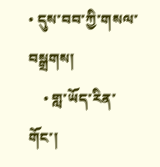• དུས་བབ་ཀྱི་གསལ་བསྒྲགས།
    • གླ་ཡོད་རིན་གོང་།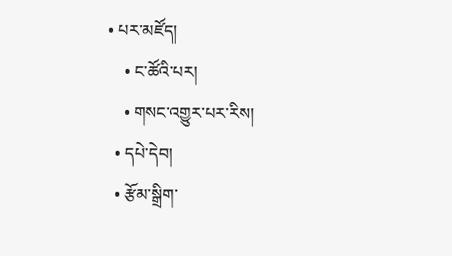• པར་མཛོད།
    • ང་ཚོའི་པར།
    • གསང་འགྱུར་པར་རིས།
  • དཔེ་དེབ།
  • རྩོམ་སྒྲིག་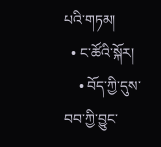པའི་གཏམ།
  • ང་ཚོའི་སྐོར།
    • བོད་ཀྱི་དུས་བབ་ཀྱི་བྱུང་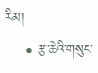རིམ།
    • རྩ་ཆེའི་གསུང་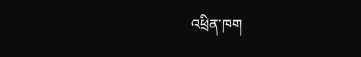འཕྲིན་ཁག